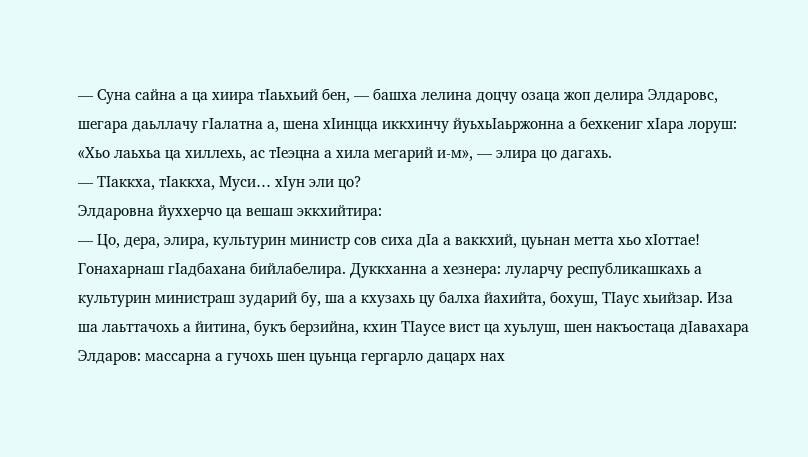— Суна сайна а ца хиира тIаьхьий бен, — башха лелина доцчу озаца жоп делира Элдаровс, шегара даьллачу гIалатна а, шена хIинцца иккхинчу йуьхьIаьржонна а бехкениг хIара лоруш: «Хьо лаьхьа ца хиллехь, ас тIеэцна а хила мегарий и-м», — элира цо дагахь.
— ТIаккха, тIаккха, Муси… хIун эли цо?
Элдаровна йуххерчо ца вешаш эккхийтира:
— Цо, дера, элира, культурин министр сов сиха дIа а ваккхий, цуьнан метта хьо хIоттае!
Гонахарнаш гIадбахана бийлабелира. Дуккханна а хезнера: луларчу республикашкахь а культурин министраш зударий бу, ша а кхузахь цу балха йахийта, бохуш, ТIаус хьийзар. Иза ша лаьттачохь а йитина, букъ берзийна, кхин ТIаусе вист ца хуьлуш, шен накъостаца дIавахара Элдаров: массарна а гучохь шен цуьнца гергарло дацарх нах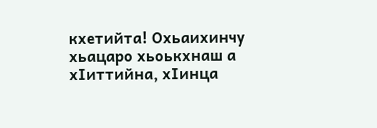кхетийта! Охьаихинчу хьацаро хьоькхнаш а хIиттийна, хIинца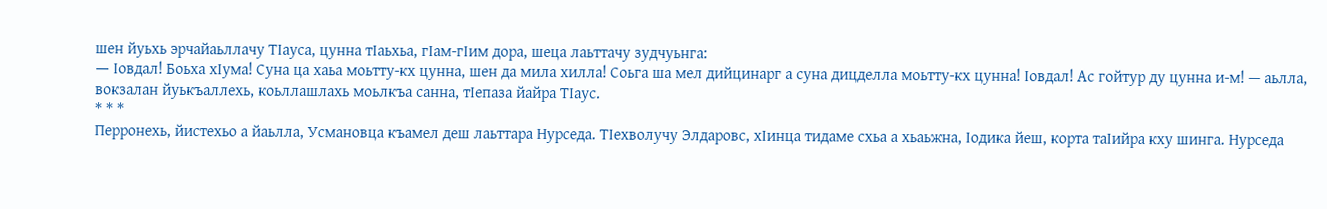шен йуьхь эрчайаьллачу ТIауса, цунна тIаьхьа, гIам-гIим дора, шеца лаьттачу зудчуьнга:
— Iовдал! Боьха хIума! Суна ца хаьа моьтту-кх цунна, шен да мила хилла! Соьга ша мел дийцинарг а суна дицделла моьтту-кх цунна! Iовдал! Ас гойтур ду цунна и-м! — аьлла, вокзалан йуькъаллехь, коьллашлахь моьлкъа санна, тIепаза йайра ТIаус.
* * *
Перронехь, йистехьо а йаьлла, Усмановца къамел деш лаьттара Нурседа. ТIехволучу Элдаровс, хIинца тидаме схьа а хьаьжна, Iодика йеш, корта таIийра кху шинга. Нурседа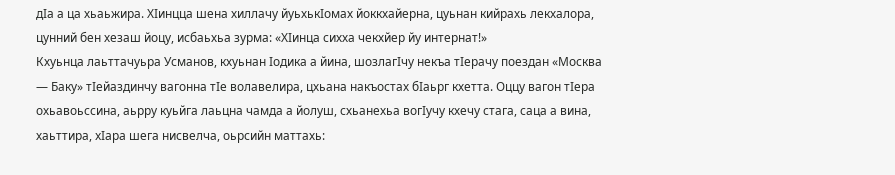дIа а ца хьаьжира. ХIинцца шена хиллачу йуьхькIомах йоккхайерна, цуьнан кийрахь лекхалора, цунний бен хезаш йоцу, исбаьхьа зурма: «ХIинца сихха чекхйер йу интернат!»
Кхуьнца лаьттачуьра Усманов, кхуьнан Iодика а йина, шозлагIчу некъа тIерачу поездан «Москва — Баку» тIейаздинчу вагонна тIе волавелира, цхьана накъостах бIаьрг кхетта. Оццу вагон тIера охьавоьссина, аьрру куьйга лаьцна чамда а йолуш, схьанехьа вогIучу кхечу стага, саца а вина, хаьттира, xIapa шега нисвелча, оьрсийн маттахь: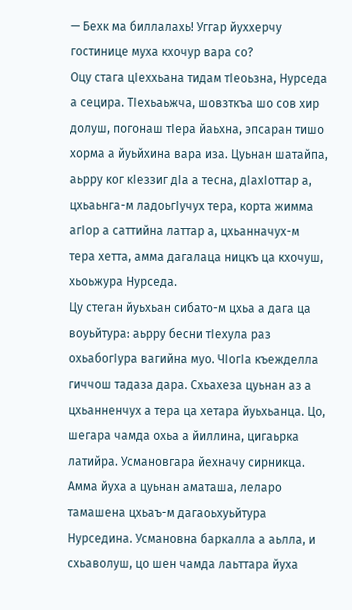— Бехк ма биллалахь! Уггар йуххерчу гостинице муха кхочур вара со?
Оцу стага цIеххьана тидам тIеоьзна, Нурседа а сецира. ТIехьаьжча, шовзткъа шо сов хир долуш, погонаш тIера йаьхна, эпсаран тишо хорма а йуьйхина вара иза. Цуьнан шатайпа, аьрру ког кIеззиг дIа а тесна, дIахIоттар а, цхьаьнга-м ладоьгIучух тера, корта жимма агIор а саттийна латтар а, цхьанначух-м тера хетта, амма дагалаца ницкъ ца кхочуш, хьоьжура Нурседа.
Цу стеган йуьхьан сибато-м цхьа а дага ца воуьйтура: аьрру бесни тIехула раз охьабогIура вагийна муо. ЧIогIа къежделла гиччош тадаза дара. Схьахеза цуьнан аз а цхьанненчух а тера ца хетара йуьхьанца. Цо, шегара чамда охьа а йиллина, цигаьрка латийра. Усмановгара йехначу сирникца. Амма йуха а цуьнан аматаша, леларо тамашена цхьаъ-м дагаоьхуьйтура Нурседина. Усмановна баркалла а аьлла, и схьаволуш, цо шен чамда лаьттара йуха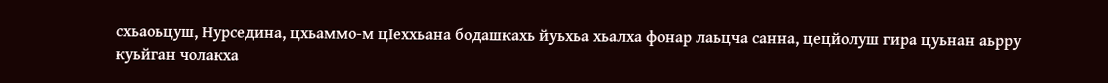схьаоьцуш, Нурседина, цхьаммо-м цIеххьана бодашкахь йуьхьа хьалха фонар лаьцча санна, цецйолуш гира цуьнан аьрру куьйган чолакха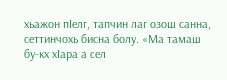хьажон пIелг, тапчин лаг озош санна, сеттинчохь бисна болу. «Ма тамаш бу-кх хIара а сел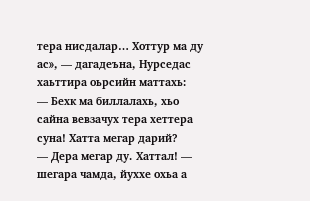тера нисдалар… Хоттур ма ду ас», — дагадеъна, Нурседас хаьттира оьрсийн маттахь:
— Бехк ма биллалахь, хьо сайна вевзачух тера хеттера суна! Хатта мегар дарий?
— Дера мегар ду. Хаттал! — шегара чамда, йуххе охьа а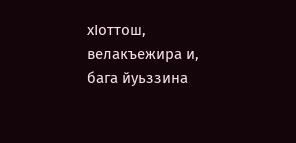хIоттош, велакъежира и, бага йуьззина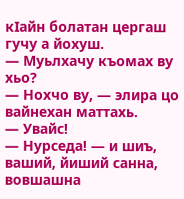кIайн болатан цергаш гучу а йохуш.
— Муьлхачу къомах ву хьо?
— Нохчо ву, — элира цо вайнехан маттахь.
— Увайс!
— Нурседа! — и шиъ, ваший, йиший санна, вовшашна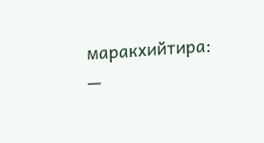маракхийтира:
—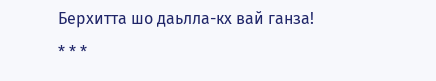Берхитта шо даьлла-кх вай ганза!
* * *